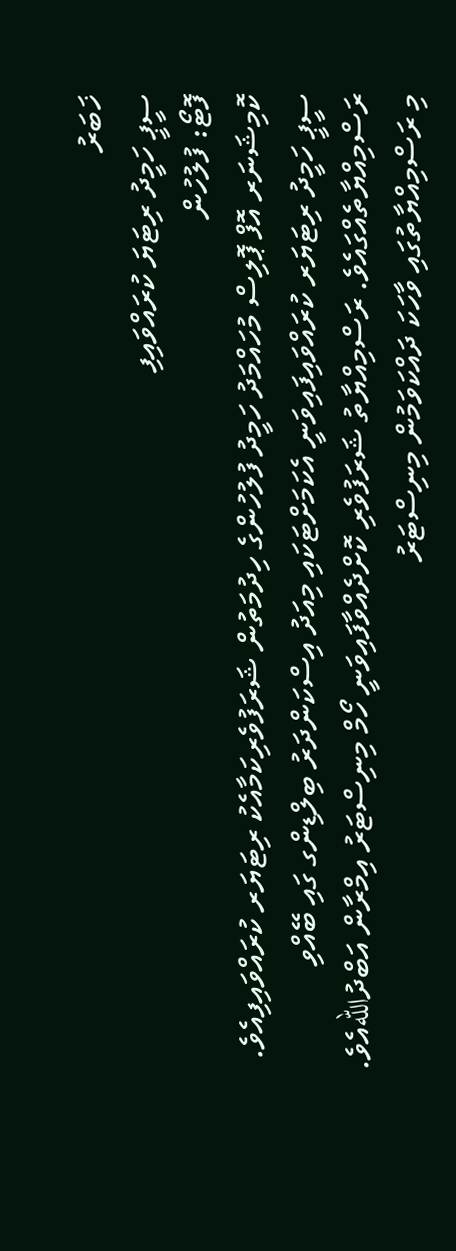ޚަބަރު
ސީޕީ ހަމީދު ރިޓަޔަ ކުރައްވައިފި
ފޮޓޯ: ފުލުހުން
ކޮމިޝަނަރ އޮފް ޕޮލިސް މުހައްމަދު ހަމީދު ފުލުހުންގެ ހިދުމަތުން ޝަރަފުވެރިކަމާއެކު ރިޓަޔަރ ކުރައްވައިފިއެވެ.
ސީޕީ ހަމީދު ރިޓަޔަރ ކުރައްވައިފައިވަނީ އެކަމަށްޓަކައި މިއަދު އިސްކަންދަރު ބިލްޑިންގ ގައި ބޭއްވި ރަސްމިއްޔާތެއްގައެވެ. ރަސްމިއްޔާތު ޝަރަފުވެރި ކޮށްދެއްވާފައިވަނީ ހޯމް މިނިސްޓަރު އިމްރާން އަބްދުاللهއެވެ.
މި ރަސްމިއްޔާތުގައި ވާހަކަ ދައްކަވަމުން މިނިސްޓަރު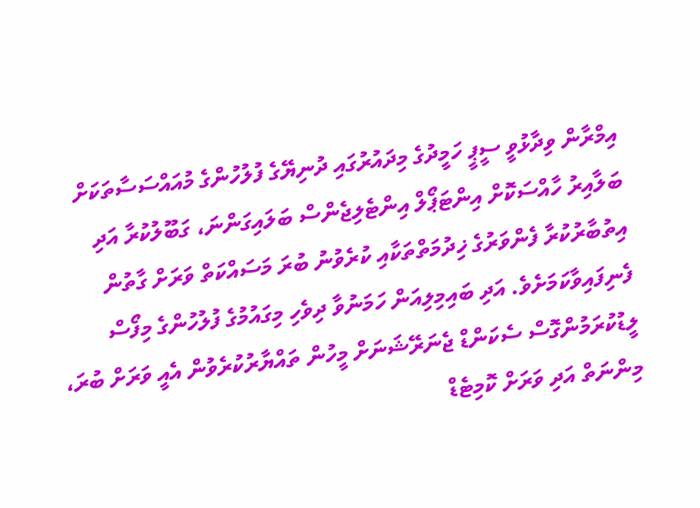އިމްރާން ވިދާޅުވީ ސީޕީ ހަމީދުގެ މިދައުރުގައި ދުނިޔޭގެ ފުލުހުންގެ މުއައްސަސާތަކަށް ބަލާއިރު ހާއްސަކޮށް އިންޓަޕޯލް އިންޓެލިޖެންސް ބަލައިގަންނަ، ގަބޫލުކުރާ އަދި އިތުބާރުކުރާ ފެންވަރުގެ ޚިދުމަތްތަކާއި ކުރެވުނު ބުރަ މަސައްކަތް ވަރަށް ގާތުން ފެނިފައިވާކަމަށެވެ. އަދި ބައިމިލިއަން ހަމަނުވާ ދިވެހި މިގައުމުގެ ފުލުހުންގެ މިފޯސް ލީޑުކުރަމުންގޮސް ސެކަންޑް ޖެނަރޭޝަނަށް މީހުން ތައްޔާރުކުރެވުން އެއީ ވަރަށް ބުރަ، މިންނަތް އަދި ވަރަށް ކޮމިޓެޑް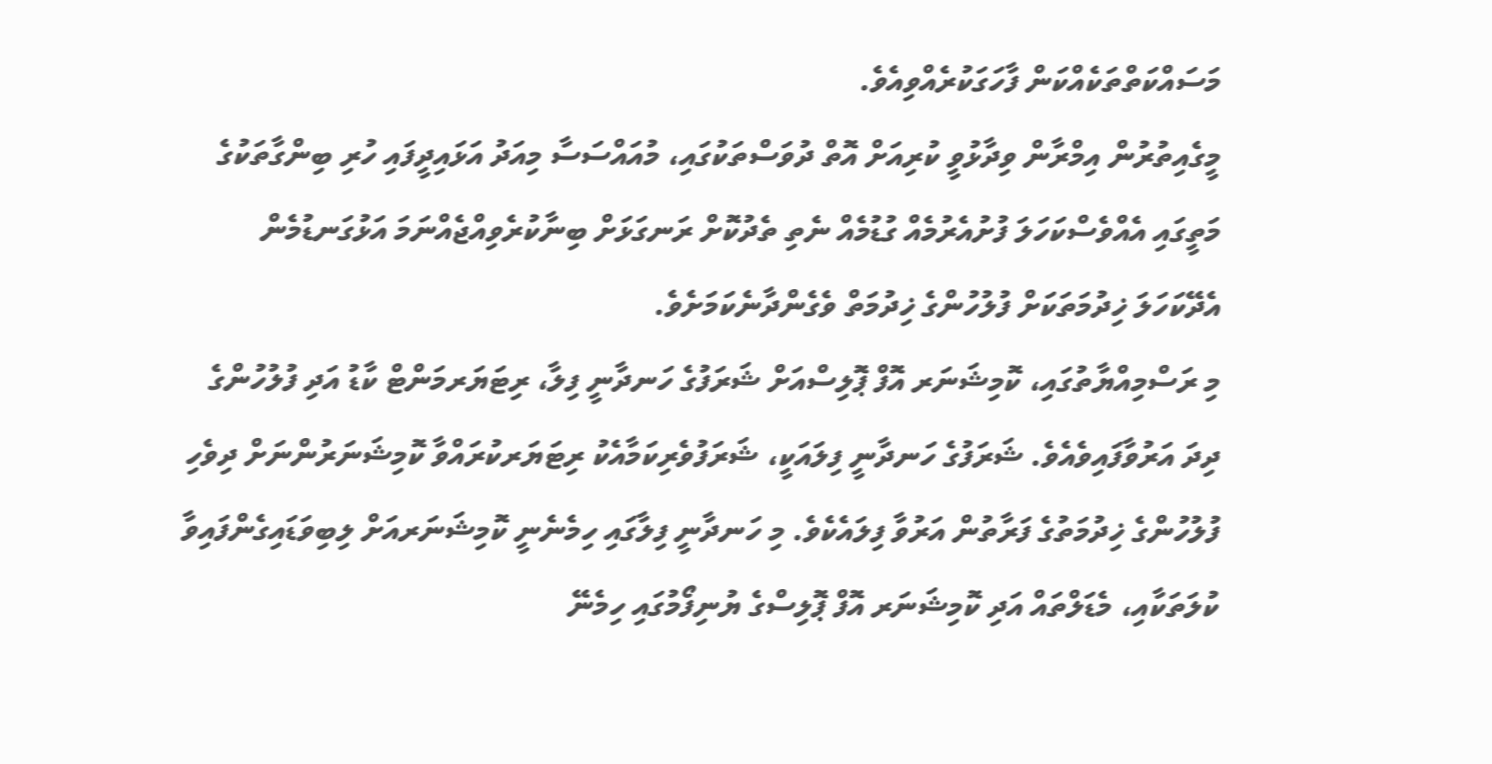މަސައްކަތްތަކެއްކަން ފާހަގަކުރެއްވިއެވެ.
މީގެއިތުރުން އިމްރާން ވިދާޅުވީ ކުރިއަށް އޮތް ދުވަސްތަކުގައި، މުއައްސަސާ މިއަދު އަޅައިދީފައި ހުރި ބިންގާތަކުގެ މަތީގައި އެއްވެސްކަހަލަ ފުށުއެރުމެއް ގުޑުމެއް ނެތި ތެދުކޮށް ރަނގަޅަށް ބިނާކުރެވިއްޖެއްނަމަ އަޅުގަނޑުމެން އެދޭކަހަލަ ޚިދުމަތަކަށް ފުލުހުންގެ ޚިދުމަތް ވެގެންދާނެކަމަށެވެ.
މި ރަސްމިއްޔާތުގައި، ކޮމިޝަނަރ އޮފް ޕޮލިސްއަށް ޝަރަފުގެ ހަނދާނީ ފިލާ، ރިޓަޔަރމަންޓް ކާޑު އަދި ފުލުހުންގެ ދިދަ އަރުވާފައިވެއެވެ. ޝަރަފުގެ ހަނދާނީ ފިލައަކީ، ޝަރަފުވެރިކަމާއެކު ރިޓަޔަރކުރައްވާ ކޮމިޝަނަރުންނަށް ދިވެހި ފުލުހުންގެ ޚިދުމަތުގެ ފަރާތުން އަރުވާ ފިލައެކެވެ. މި ހަނދާނީ ފިލާގައި ހިމެނެނީ ކޮމިޝަނަރއަށް ލިބިވަޑައިގެންފައިވާ ކުލަތަކާއި، މެޑަލްތައް އަދި ކޮމިޝަނަރ އޮފް ޕޮލިސްގެ ޔުނިފޯމުގައި ހިމެނޭ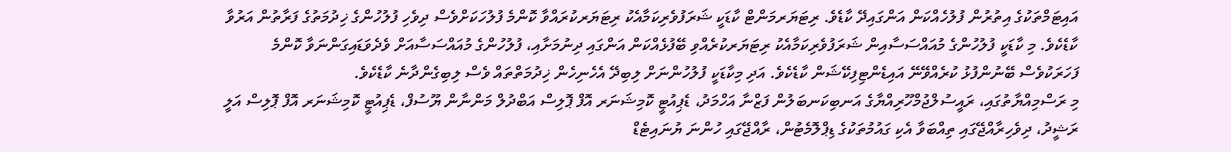އައިޓަމްތަކުގެ އިތުރުން ފުލުހެއްކަން އަންގައިދޭ ކާޑެވެ. ރިޓަޔަރމަންޓް ކާޑަކީ ޝަރަފުވެރިކަމާއެކު ރިޓަޔަރކުރައްވާ ކޮންމެ ފުލުހަކަށްވެސް ދިވެހި ފުލުހުންގެ ޚިދުމަތުގެ ފަރާތުން އަރުވާ ކާޑެކެވެ. މި ކާޑަކީ ފުލުހުންގެ މުއައްސަސާއިން ޝަރަފުވެރިކަމާއެކު ރިޓަޔަރކުރެއްވި ބޭފުޅެއްކަން އަންގައި ދިނުމަށާއި، ފުލުހުންގެ މުއައްސަސާއަށް ވެދެވަޑައިގަންނަވާ ކޮންމެ ފަހަރަކުވެސް ބޭނުންފުޅު ކުރެއްވޭނޭ އައިޑެންޓިފިކޭޝަން ކާޑެކެވެ. އަދި މިކާޑަކީ ފުލުހުންނަށް ލިބިދޭ އެހެނިހެން ޚިދުމަތްތައް ވެސް ލިބިގެންދާނެ ކާޑެކެވެ.
މި ރަސްމިއްޔާތުގައި، ރައީސުލްޖުމްހޫރިއްޔާގެ އަނބިކަނބަލުން ފަޒްނާ އަހްމަދު، ޑެޕިއުޓީ ކޮމިޝަނަރ އޮފް ޕޮލިސް އަބްދުލް މަންނާން ޔޫސުފް، ޑެޕިއުޓީ ކޮމިޝަނަރ އޮފް ޕޮލިސް އަލީ ރަޝީދު، ދިވެހިރާއްޖޭގައި ތިއްބަވާ އެކި ގައުމުތަކުގެ ޑިޕްލޮމެޓުން، ރާއްޖޭގައި ހުންނަ ޔުނައިޓެޑް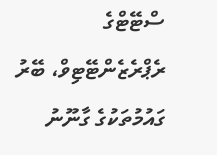ސްޓޭޓްގެ ރެޕްރެޒެންޓޭޓިވް، ބޭރު ގައުމުތަކުގެ ގާނޫނު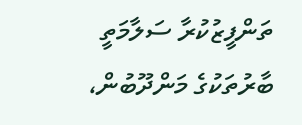ތަންފީޒުކުރާ ސަލާމަތީ ބާރުތަކުގެ މަންދޫބުން،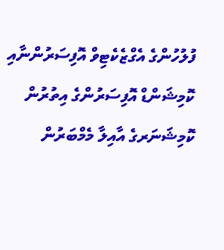ފުލުހުންގެ އެގްޒެކެޓިވް އޮފިސަރުންނާއި ކޮމިޝަންޑް އޮފިސަރުންގެ އިތުރުން ކޮމިޝަނަރގެ އާއިލާ މެމްބަރުން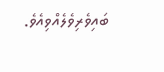ބައިވެރިވެލެއްވިއެވެ.